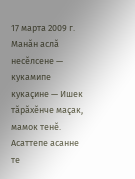17 марта 2009 г.
Манăн аслă несĕлсене — кукамипе кукаçине — Ишек тăрăхĕнче маçак, мамок тенĕ. Асаттепе асанне те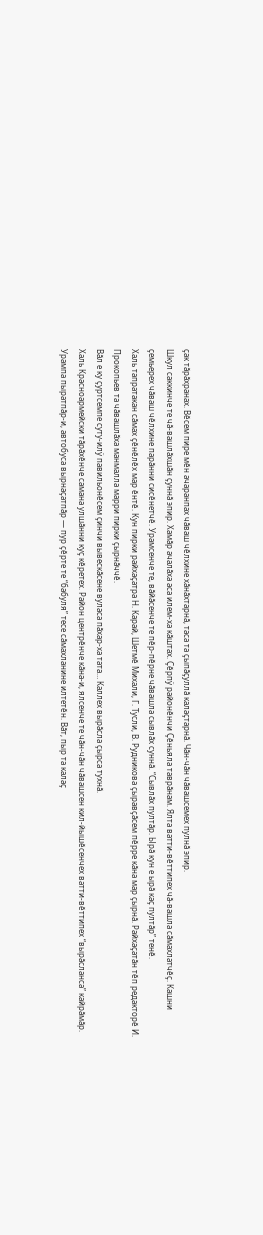çак тăрăхранах. Вĕсем пире мĕн ачаранпах чăваш чĕлхине хăнăхтарнă, таса та çыпăçуллă калаçтарнă. Чăн-чăн чăвашсемех пулнă эпир.
Шкул саккинче те чă-вашлăхшăн çуннă эпир. Хамăр ачалăха аса илем-ха кăштах. Çĕрпÿ районĕнчи Çĕньяла таврăнам. Ялта ватти-вĕттипех чă-вашла сăмахлатчĕç. Кашни çемьерех чăваш чĕлхине парăнни сисĕнетчĕ. Урамсенче те, вăйăсенче те пĕр-пĕрне чăвашла сывлăх суннă. “Сывлăх пултăр. Ырă кун е ырă каç пултăр” тенĕ.
Халь тапратакан сăмах çĕнĕлĕх мар ĕнтĕ. Кун пирки райхаçатра Н. Карай, Шетмĕ Михали, Г. Тусли, В. Рудникова çыравçăсем пĕрре кăна мар çырнă. Райхаçатăн тĕп редакторĕ И. Прокопьев та чăвашлăха манмалла марри пирки çырнăччĕ.
Вăл е ку çуртсемпе суту-илÿ павильонĕсем çинчи вывескăсене вуласа пăхар-ха тата… Каллех вырăсла çырса тухнă.
Халь Красноармейски тăрăхĕнче самана улшăнни куç кĕретех. Район центрĕнче кăна-и, ялсенче те чăн-чăн чăвашсен кил-йышĕсенчех ватти-вĕттипех “вырăсланса” кайрăмăр. Урампа пыратпăр-и, автобуса вырнаçатпăр — пур çĕрте те “бабуля” тесе сăмахланине илтетĕн. Вăт, пыр та калаç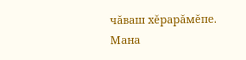чăваш хĕрарăмĕпе.
Мана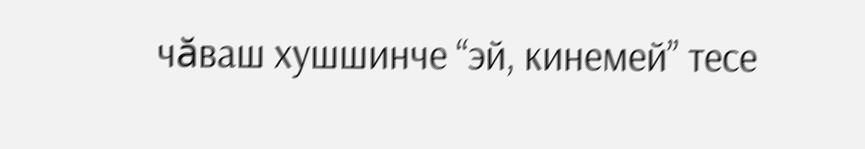чăваш хушшинче “эй, кинемей” тесе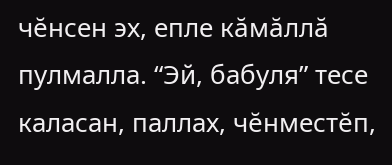чĕнсен эх, епле кăмăллă пулмалла. “Эй, бабуля” тесе каласан, паллах, чĕнместĕп,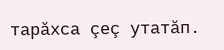тарăхса çеç утатăп.